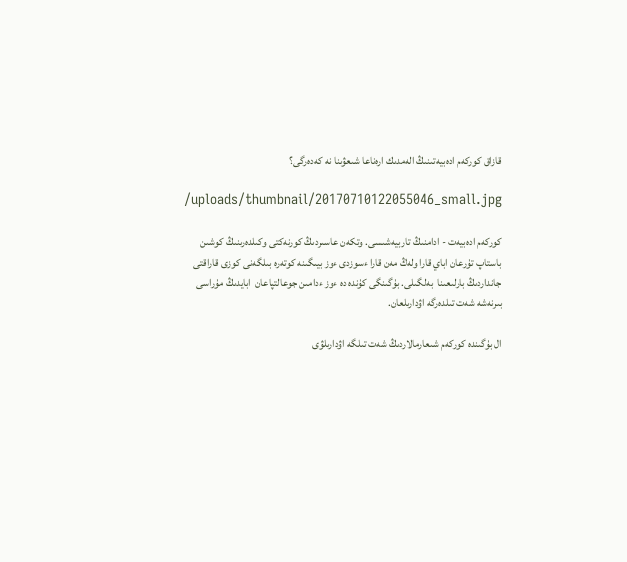قازاق كوركەم ادەبيەتىنىڭ الەمدىك ارەناعا شىعۋىنا نە كەدەرگى؟

/uploads/thumbnail/20170710122055046_small.jpg

كوركەم ادەبيەت - ادامنىڭ تاربيەشىسى. وتكەن عاسىردىڭ كورنەكتى وكىلدەرىنىڭ كوشىن باستاپ تۇرعان اباي قارا ولەڭ مەن قارا ءسوزدى ءوز بيىگىنە كوتەرە بىلگەنى كوزى قاراقتى جانداردىڭ بارلىعىنا  بەلگىلى. بۇگىنگى كۇندە دە ءوز ءدامىن جوعالتپاعان  ابايدىڭ مۇراسى بىرنەشە شەت تىلدەرگە اۋدارىلعان.

ال بۇگىندە كوركەم شىعارمالاردىڭ شەت تىلگە اۋدارىلۋى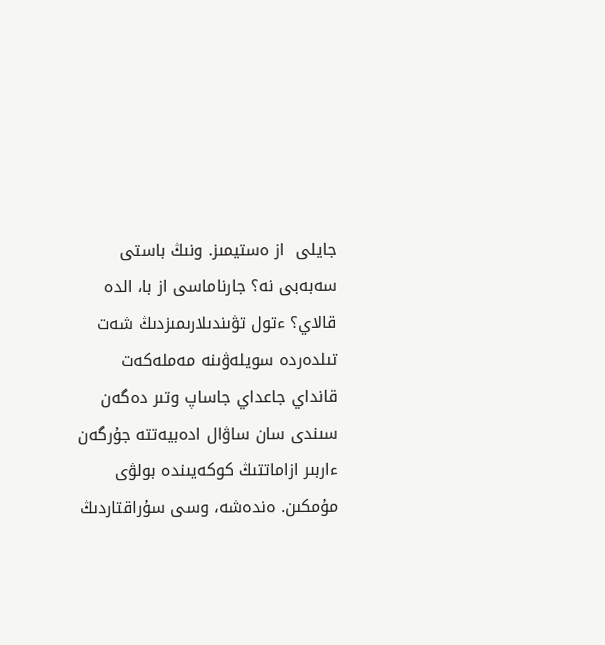جايلى  از ەستيمىز. ونىڭ باستى سەبەبى نە؟ جارناماسى از با، الدە قالاي؟ ءتول تۋىندىلارىمىزدىڭ شەت تىلدەردە سويلەۋىنە مەملەكەت قانداي جاعداي جاساپ وتىر دەگەن سىندى سان ساۋال ادەبيەتتە جۇرگەن ءاربىر ازاماتتىڭ كوكەيىندە بولۋى مۇمكىن. ەندەشە، وسى سۇراقتاردىڭ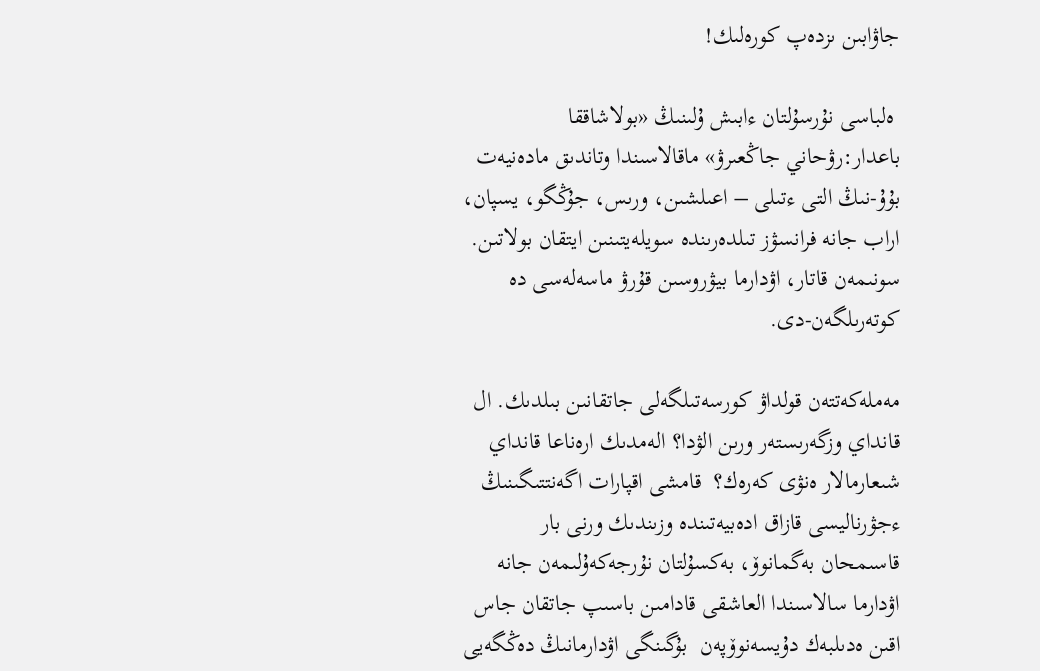جاۋابىن ىزدەپ كورەلىك!

 ەلباسى نۇرسۇلتان ءابىش ۇلىنىڭ «بولاشاققا باعدار:رۋحاني جاڭعىرۋ» ماقالاسىندا وتاندىق مادەنيەت بۇۇ-نىڭ التى ءتىلى – اعىلشىن، ورىس، جۇڭگو، يسپان، اراب جانە فرانسۋز تىلدەرىندە سويلەيتىنىن ايتقان بولاتىن. سونىمەن قاتار، اۋدارما بيۋروسىن قۇرۋ ماسەلەسى دە كوتەرىلگەن-دى.

مەملەكەتتەن قولداۋ كورسەتىلگەلى جاتقانىن بىلدىك. ال قانداي وزگەرىستەر ورىن الۋدا؟ الەمدىك ارەناعا قانداي شىعارمالار ەنۋى كەرەك؟  قامشى اقپارات اگەنتتىگىنىڭ ءجۋرناليسى قازاق ادەبيەتىندە وزىندىك ورنى بار قاسىمحان بەگمانوۆ، بەكسۇلتان نۇرجەكەۇلىمەن جانە اۋدارما سالاسىندا العاشقى قادامىن باسىپ جاتقان جاس اقىن ەدىلبەك دۇيسەنوۆپەن  بۇگىنگى اۋدارمانىڭ دەڭگەيى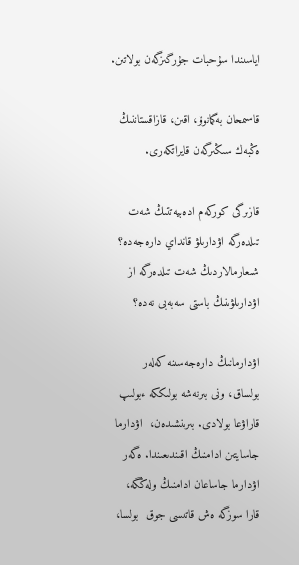اياسىندا سۇحبات جۇرگىزگەن بولاتىن.

قاسىمحان بەگمانوۆ، اقىن، قازاقستاننىڭ ەڭبەك سىڭىرگەن قايراتكەرى.

قازىرگى كوركەم ادەبيەتتىڭ شەت تىلدەرگە اۋدارىلۋ قانداي دارەجەدە؟ شىعارمالاردىڭ شەت تىلدەرگە از اۋدارىلۋىنىڭ باستى سەبەبى نەدە؟

اۋدارمانىڭ دارەجەسىنە كەلەر بولساق، ونى بىرنەشە بولىككە ءبولىپ قاراۋعا بولادى. بىرىنشىدەن،  اۋدارما جاسايتىن ادامنىڭ اقىندىعىندا. ەگەر اۋدارما جاساعان ادامنىڭ ولەڭگە، قارا سوزگە ەش قاتىسى جوق  بولسا،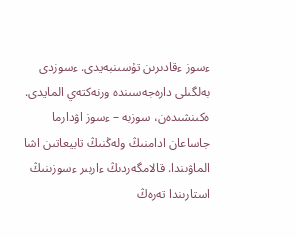ءسوز ءقادىرىن تۇسىنبەيدى. ءسوزدى بەلگىلى دارەجەسىندە ورنەكتەي المايدى.  ەكىنشىدەن، سوزبە – ءسوز اۋدارما جاساعان ادامنىڭ ولەڭنىڭ تابيعاتىن اشا الماۋىندا. قالامگەردىڭ ءاربىر ءسوزىنىڭ استارىندا تەرەڭ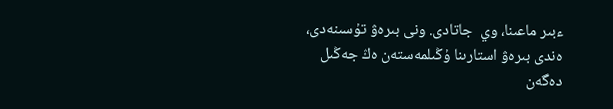ءبىر ماعىنا، وي  جاتادى. ونى بىرەۋ تۇسىنەدى، ەندى بىرەۋ استارىنا ۇڭىلمەستەن ەڭ جەڭىل دەگەن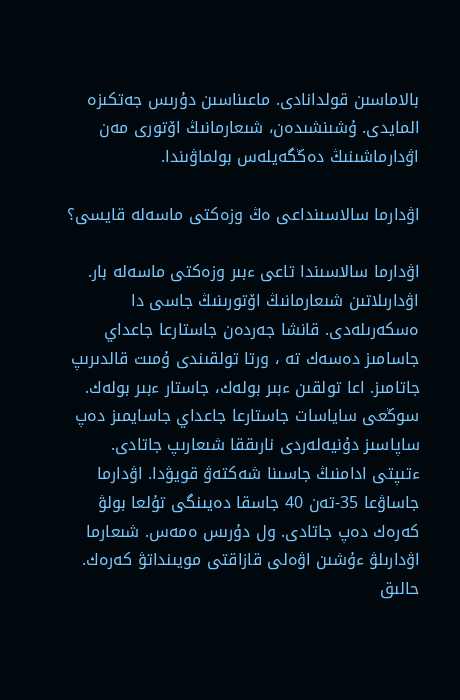بالاماسىن قولدانادى. ماعىناسىن دۇرىس جەتكىزە المايدى. ۇشىنشىدەن، شىعارمانىڭ اۆتورى مەن اۋدارماشىنىڭ دەڭگەيلەس بولماۋىندا.

اۋدارما سالاسىنداعى ەڭ وزەكتى ماسەلە قايسى؟

اۋدارما سالاسىندا تاعى ءبىر وزەكتى ماسەلە بار. اۋدارىلاتىن شىعارمانىڭ اۆتورىنىڭ جاسى دا ەسكەرىلەدى. قانشا جەردەن جاستارعا جاعداي جاسامىز دەسەك تە ، ورتا تولقىندى ۇمىت قالدىرىپ جاتامىز. اعا تولقىن ءبىر بولەك، جاستار ءبىر بولەك. سوڭعى ساياسات جاستارعا جاعداي جاسايمىز دەپ ساپاسىز دۇنيەلەردى نارىققا شىعارىپ جاتادى. ءتىپتى ادامنىڭ جاسىنا شەكتەۋ قويۋدا. اۋدارما جاساۋعا 35-تەن 40 جاسقا دەيىنگى تۇلعا بولۋ كەرەك دەپ جاتادى. ول دۇرىس ەمەس. شىعارما اۋدارىلۋ ءۇشىن اۋەلى قازاقتى مويىنداتۋ كەرەك. حالىق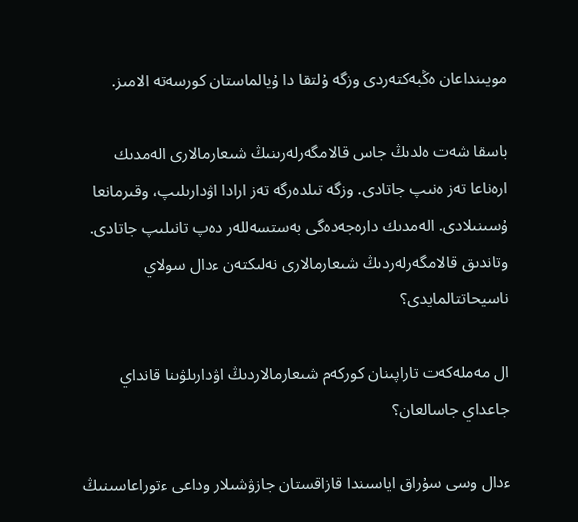مويىنداعان ەڭبەكتەردى وزگە ۇلتقا دا ۇيالماستان كورسەتە الامىز.

باسقا شەت ەلدىڭ جاس قالامگەرلەرىنىڭ شىعارمالارى الەمدىك ارەناعا تەز ەنىپ جاتادى. وزگە تىلدەرگە تەز ارادا اۋدارىلىپ، وقىرمانعا ۇسىنىلادى. الەمدىك دارەجەدەگى بەستسەللەر دەپ تانىلىپ جاتادى. وتاندىق قالامگەرلەردىڭ شىعارمالارى نەلىكتەن ءدال سولاي ناسيحاتتالمايدى؟

ال مەملەكەت تاراپىنان كوركەم شىعارمالاردىڭ اۋدارىلۋىنا قانداي جاعداي جاسالعان؟

ءدال وسى سۇراق اياسىندا قازاقستان جازۋشىلار وداعى ءتوراعاسىنىڭ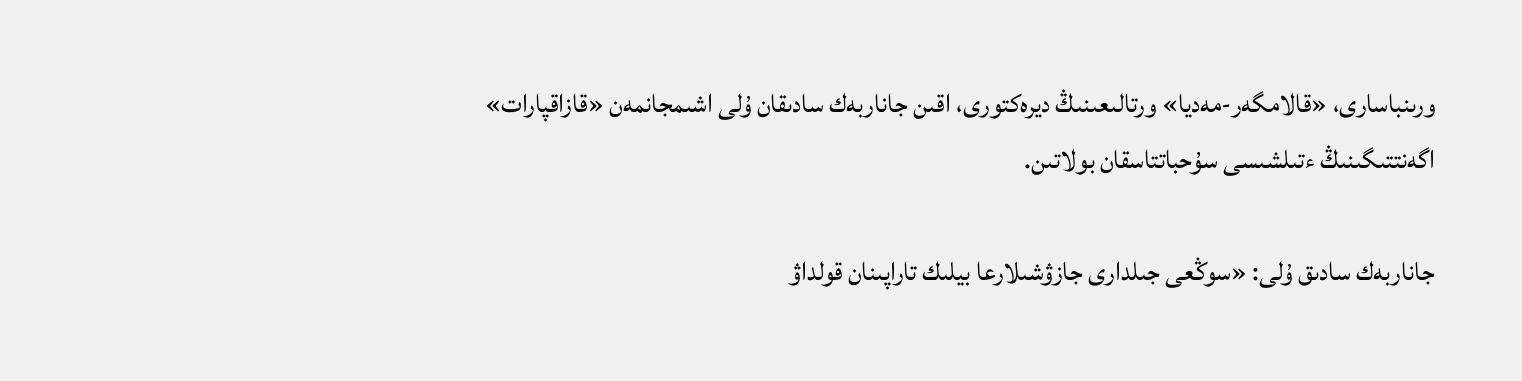ورىنباسارى، «قالامگەر-مەديا» ورتالىعىنىڭ ديرەكتورى، اقىن جاناربەك سادىقان ۇلى اشىمجانمەن «قازاقپارات» اگەنتتىگىنىڭ ءتىلشىسى سۇحباتتاسقان بولاتىن.

جاناربەك سادىق ۇلى: «سوڭعى جىلدارى جازۋشىلارعا بيلىك تاراپىنان قولداۋ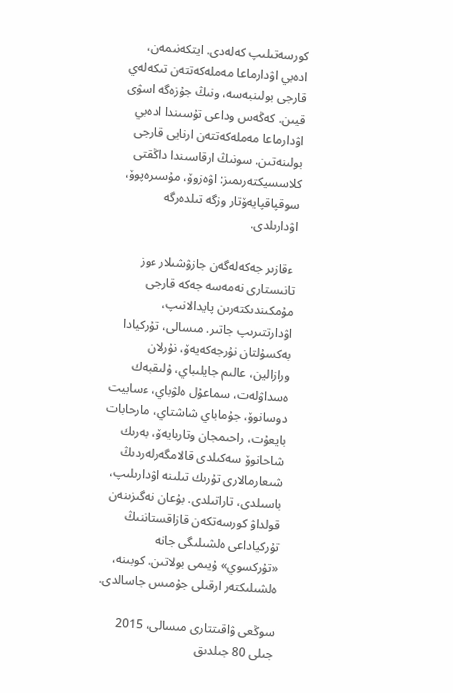كورسەتىلىپ كەلەدى. ايتكەنىمەن، ادەبي اۋدارماعا مەملەكەتتەن تىكەلەي قارجى بولىنبەسە، ونىڭ جۇزەگە اسۋى قيىن. كەڭەس وداعى تۇسىندا ادەبي اۋدارماعا مەملەكەتتەن ارنايى قارجى بولىنەتىن. سونىڭ ارقاسىندا داڭقتى كلاسسيكتەرىمىز: اۋەزوۆ، مۇسىرەپوۆ، سوقپاقپايەۆتار وزگە تىلدەرگە اۋدارىلدى.

 ءقازىر جەكەلەگەن جازۋشىلار ءوز تانىستارى نەمەسە جەكە قارجى مۇمكىندىكتەرىن پايدالانىپ، اۋدارتتىرىپ جاتىر. مىسالى، تۇركيادا بەكسۇلتان نۇرجەكەيەۆ، نۇرلان ورازالين، عالىم جايلىباي، ۇلىقبەك ەسداۋلەت، سماعۇل ەلۋباي، ءسابيت دوسانوۆ، جۇماباي شاشتاي، مارحابات بايعۇت، راحىمجان وتاربايەۆ، بەرىك شاحانوۆ سەكىلدى قالامگەرلەردىڭ شىعارمالارى تۇرىك تىلىنە اۋدارىلىپ، باسىلدى، تاراتىلدى. بۇعان نەگىزىنەن قولداۋ كورسەتكەن قازاقستاننىڭ تۇركياداعى ەلشىلىگى جانە «تۇركسوي» ۇيىمى بولاتىن. كوبىنە، ەلشىلىكتەر ارقىلى جۇمىس جاسالدى.

سوڭعى ۋاقىتتارى مىسالى، 2015 جىلى 80 جىلدىق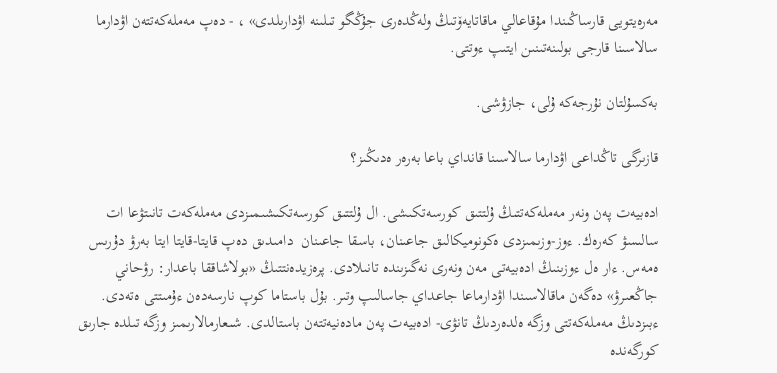مەرەيتويى قارساڭىندا مۇقاعالي ماقاتايەۆتىڭ ولەڭدەرى جۇڭگو تىلىنە اۋدارىلدى» ، - دەپ مەملەكەتتەن اۋدارما سالاسىنا قارجى بولىنەتىنىن ايتىپ ءوتتى.

بەكسۇلتان نۇرجەكە ۇلى، جازۋشى.

قازىرگى تاڭداعى اۋدارما سالاسىنا قانداي باعا بەرەر ەدىڭىز؟

ادەبيەت پەن ونەر مەملەكەتتىڭ ۇلتتىق كورسەتكىشى. ال ۇلتتىق كورسەتكىشىمىزدى مەملەكەت تانىتۋعا ات سالىسۋ كەرەك. ءوز-وزىمىزدى ەكونوميكالىق جاعىنان، باسقا جاعىنان  دامىدىق دەپ قايتا-قايتا ايتا بەرۋ دۇرىس ەمەس. ءار ەل ءوزىنىڭ ادەبيەتى مەن ونەرى نەگىزىندە تانىلادى. پرەزيدەنتتىڭ «بولاشاققا باعدار: رۋحاني جاڭعىرۋ» دەگەن ماقالاسىندا اۋدارماعا جاعداي جاسالىپ وتىر. بۇل باستاما كوپ نارسەدەن ءۇمىتتى ەتەدى. ءبىزدىڭ مەملەكەتتى وزگە ەلدەردىڭ تانۋى- ادەبيەت پەن مادەنيەتتەن باستالدى. شىعارمالارىمىز وزگە تىلدە جارىق كورگەندە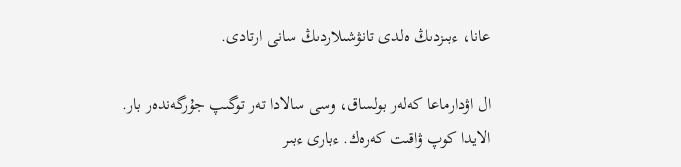عانا، ءبىزدىڭ ەلدى تانۋشىلاردىڭ سانى ارتادى.

ال اۋدارماعا كەلەر بولساق، وسى سالادا تەر توگىپ جۇرگەندەر بار. الايدا كوپ ۋاقىت كەرەك. ءبارى ءبىر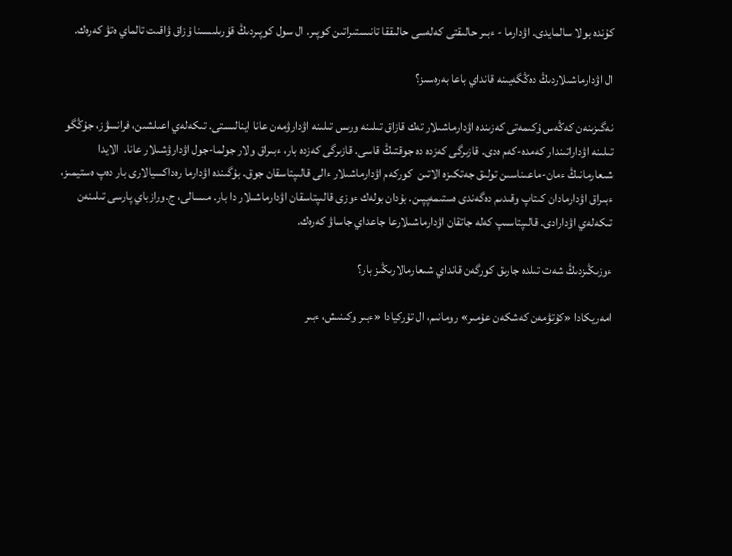كۇندە بولا سالمايدى. اۋدارما - ءبىر حالىقتى كەلەسى حالىققا تانىستىراتىن كوپىر. ال سول كوپىردىڭ قۇرىلىسىنا ۇزاق ۋاقىت تالماي ەتۋ كەرەك.

ال اۋدارماشىلاردىڭ دەڭگەيىنە قانداي باعا بەرەسىز؟

نەگىزىنەن كەڭەس ۇكىمەتى كەزىندە اۋدارماشىلار تەك قازاق تىلىنە ورىس تىلىنە اۋدارۋمەن عانا اينالىستى. تىكەلەي اعىلشىن، فرانسۋز، جۇڭگو تىلىنە اۋداراتىندار كەمدە-كەم ەدى. قازىرگى كەزدە دە جوقتىڭ قاسى. قازىرگى كەزدە بار، ءبىراق ولار جولما-جول اۋدارۋشىلار عانا.  الايدا شىعارمانىڭ ءمان-ماعىناسىن تولىق جەتكىزە الاتىن  كوركەم اۋدارماشىلار ءالى قالىپتاسقان جوق. بۇگىندە اۋدارما رەداكسيالارى بار دەپ ەستيمىز، ءبىراق اۋدارمادان كىتاپ وقىدىم دەگەندى ەستىمەپپىن. بۇدان بولەك ءوزى قالىپتاسقان اۋدارماشىلار دا بار. مىسالى، ج.ورازباي پارسى تىلىنەن تىكەلەي اۋدارادى. قالىپتاسىپ كەلە جاتقان اۋدارماشىلارعا جاعداي جاساۋ كەرەك.

ءوزىڭىزدىڭ شەت تىلدە جارىق كورگەن قانداي شىعارمالارىڭىز بار؟

امەريكادا «كۇتۋمەن كەشكەن عۇمىر» رومانىم، ال تۇركيادا «ءبىر وكىنىش، ءبىر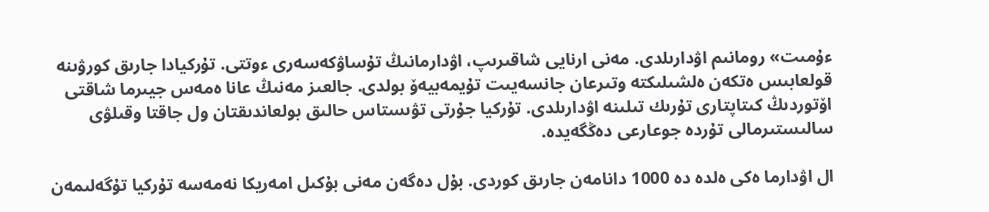ءۇمىت» رومانىم اۋدارىلدى. مەنى ارنايى شاقىرىپ، اۋدارمانىڭ تۇساۋكەسەرى ءوتتى. تۇركيادا جارىق كورۋىنە قولعابىس ەتكەن ەلشىلىكتە وتىرعان جانسەيىت تۇيمەبيەۆ بولدى. جالعىز مەنىڭ عانا ەمەس جيىرما شاقتى اۆتوردىڭ كىتاپتارى تۇرىك تىلىنە اۋدارىلدى. تۇركيا جۇرتى تۋىستاس حالىق بولعاندىقتان ول جاقتا وقىلۋى سالىستىرمالى تۇردە جوعارعى دەڭگەيدە.

ال اۋدارما ەكى ەلدە دە 1000 دانامەن جارىق كوردى. بۇل دەگەن مەنى بۇكىل امەريكا نەمەسە تۇركيا تۇگەلىمەن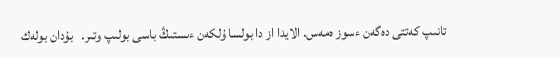تانىپ كەتتى دەگەن ءسوز ەمەس. الايدا از دا بولسا ۇلكەن ءىستىڭ باسى بولىپ وتىر.   بۇدان بولەك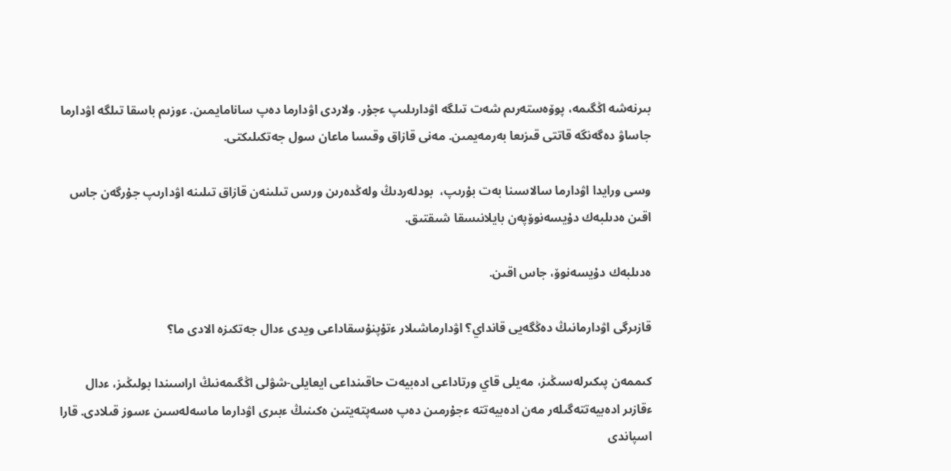بىرنەشە اڭگىمە، پوۆەستەرىم شەت تىلگە اۋدارىلىپ ءجۇر. ولاردى اۋدارما دەپ سانامايمىن. ءوزىم باسقا تىلگە اۋدارما جاساۋ دەگەنگە قاتتى قىزىعا بەرمەيمىن. مەنى قازاق وقىسا ماعان سول جەتكىلىكتى.

وسى ورايدا اۋدارما سالاسىنا بەت بۇرىپ،  بودلەردىڭ ولەڭدەرىن ورىس تىلىنەن قازاق تىلىنە اۋدارىپ جۇرگەن جاس اقىن ەدىلبەك دۇيسەنوۆپەن بايلانىسقا شىقتىق.

ەدىلبەك دۇيسەنوۆ، جاس اقىن.

قازىرگى اۋدارمانىڭ دەڭگەيى قانداي؟ اۋدارماشىلار ءتۇپنۇسقاداعى ويدى ءدال جەتكىزە الادى ما؟

كىممەن پىكىرلەسىڭىز، مەيلى قاي ورتاداعى ادەبيەت حاقىنداعى ايعايلى-شۋلى اڭگىمەنىڭ اراسىندا بولىڭىز، ءدال ءقازىر ادەبيەتتەگىلەر مەن ادەبيەتتە ءجۇرمىن دەپ ەسەپتەيتىن ەكىنىڭ ءبىرى اۋدارما ماسەلەسىن ءسوز قىلادى. قارا اسپاندى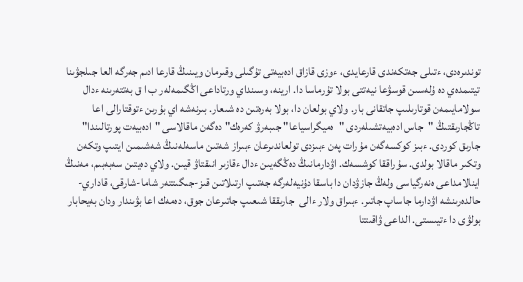توندىرەدى، ءتىلى جەتكەندى قارعايدى، ءوزى قازاق ادەبيەتى تۇگىلى وقىرمان ويىنىڭ قارعا ادىم جەرگە العا جىلجۋىنا تيتىمدەي دە ۇلەسىن قوسۋعا نيەتتى بولا تۇرماسا دا. ارينە، وسىنداي ورتاداعى اڭگىمەلەر ب ا ق بەتتەرىنە ءدال سولامايىمەن قوتارىلىپ جاتقانى بار. ولاي بولعان دا، بولا بەرەتىن دە شىعار. بىرنەشە اي بۇرىن ءتوقتارالى اعا تاڭجارىقتىڭ "جاس ادەبيەتشىلەردى "ەميگراسياعا" جىبەرۋ كەرەك" دەگەن ماقالاسى "ادەبيەت پورتالىندا" جارىق كوردى. ءبىز كوكسەگەن مۇرات پەن ءبىزدى تولعاندىرعان ءبىراز شەتىن ماسەلەنىڭ شەشىمىن ايتىپ وتكەن وتكىر ماقالا بولدى. سۇراققا كوشسەك. اۋدارمانىڭ دەڭگەيىن ءدال ءقازىر انىقتاۋ قيىن. ولاي دەيتىن سەبەبىم، مەنىڭ اينالامداعى ەنەرگياسى ولەڭ جازۋدان دا باسقا دۇنيەلەرگە جەتىپ ارتىلاتىن قىز-جىگىتتەر شاما-شارقى، قاداري-حالدەرىنشە اۋدارما جاساپ جاتىر. ءبىراق ولار ءالى  جارىققا شىعىپ جاتىرعان جوق، دەمەك اعا بۋىندار ودان بەيحابار بولۋى دا ءتيىستى. الداعى ۋاقىتتا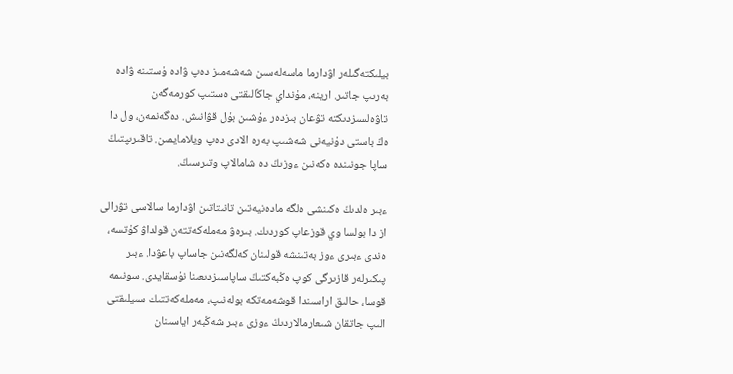بيلىكتەگىلەر اۋدارما ماسەلەسىن شەشەمىز دەپ ۋادە ۇستىنە ۋادە بەرىپ جاتىر. ارينە، مۇنداي جاڭالىقتى ەستىپ كورمەگەن تاۋەلسىزدىكتە تۋعان بىزدەر ءۇشىن بۇل قۋانىش. دەگەنمەن، ول دا ەڭ باستى دۇنيەنى شەشىپ بەرە الادى دەپ ويلامايمىن. تاقىرىپتىڭ ساپا جونىندە ەكەنىن ءوزىڭ دە شامالاپ وتىرسىڭ.

ءبىر ەلدىڭ ەكىنشى ەلگە مادەنيەتىن تانىتاتىن اۋدارما سالاسى تۋرالى از دا بولسا وي قوزعاپ كوردىك. بىرەۋ مەملەكەتتەن قولداۋ كۇتسە، ەندى ءبىرى ءوز بەتىنشە قولىنان كەلگەنىن جاساپ باعۋدا. ءبىر پىكىرلەر قازىرگى كوپ ەڭبەكتىڭ ساپاسىزدىعىنا نۇسقايدى. سونىمە قوسا، حالىق اراسىندا قوشەمەتكە بولەنىپ، مەملەكەتتىك سىيلىقتى الىپ جاتقان شىعارمالاردىڭ ءوزى ءبىر شەڭبەر اياسىنان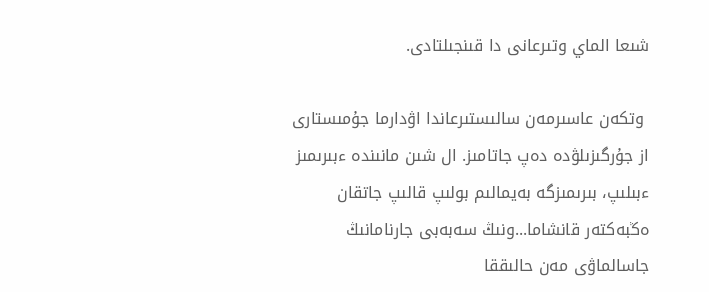شىعا الماي وتىرعانى دا قىنجىلتادى.

 وتكەن عاسىرمەن سالىستىرعاندا اۋدارما جۇمىستارى از جۇرگىزىلۋدە دەپ جاتامىز. ال شىن مانىندە ءبىرىمىز ءبىلىپ، بىرىمىزگە بەيمالىم بولىپ قالىپ جاتقان ەڭبەكتەر قانشاما...ونىڭ سەبەبى جارنامانىڭ جاسالماۋى مەن حالىققا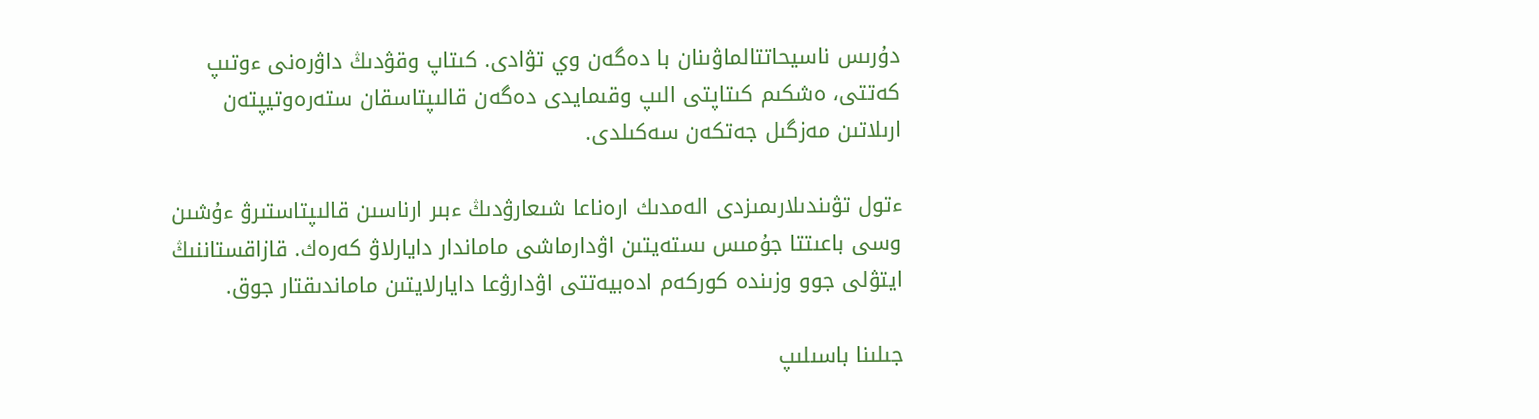دۇرىس ناسيحاتتالماۋىنان با دەگەن وي تۋادى. كىتاپ وقۋدىڭ داۋرەنى ءوتىپ كەتتى، ەشكىم كىتاپتى الىپ وقىمايدى دەگەن قالىپتاسقان ستەرەوتيپتەن ارىلاتىن مەزگىل جەتكەن سەكىلدى.

ءتول تۋىندىلارىمىزدى الەمدىك ارەناعا شىعارۋدىڭ ءبىر ارناسىن قالىپتاستىرۋ ءۇشىن وسى باعىتتا جۇمىس ىستەيتىن اۋدارماشى ماماندار دايارلاۋ كەرەك. قازاقستاننىڭ ايتۋلى جوو وزىندە كوركەم ادەبيەتتى اۋدارۋعا دايارلايتىن ماماندىقتار جوق.

جىلىنا باسىلىپ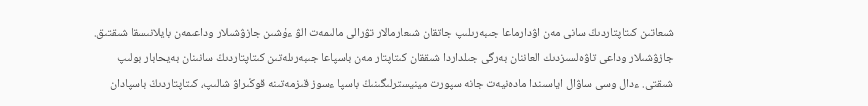شىعاتىن كىتاپتاردىڭ سانى مەن اۋدارماعا جىبەرىلىپ جاتقان شىعارمالار تۋرالى مالىمەت الۋ ءۇشىن جازۋشىلار وداعىمەن بايلانىسقا شىقتىق. جازۋشىلار وداعى تاۋەلسىزدىك العاننان بەرگى جىلداردا شىققان كىتاپتار مەن باسپاعا جىبەرىلەتىن كىتاپتاردىڭ سانىنان بەيحابار بولىپ شىقتى. ءدال وسى ساۋال اياسىندا مادەنيەت جانە سپورت مينيسترلىگىنىڭ باسپا ءسوز قىزمەتىنە قوڭىراۋ شالىپ، كىتاپتاردىڭ باسپادان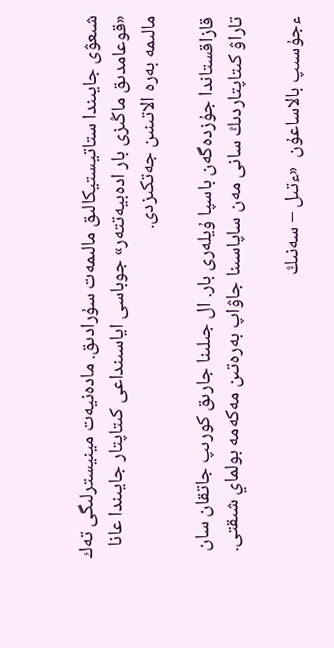شىعۋى جايىندا ستاتيستيكالىق مالىمەت سۇرادىق. مادەنيەت مينيسترلىگى تەك «قوعامدىق ماڭىزى بار ادەبيەتتەر» جوباسى اياسىنداعى كىتاپتار جايىندا عانا مالىمە بەرە الاتىنىن جەتكىزدى.

قازاقستاندا جۇزدەگەن باسپا ۇيلەرى بار. ال جىلىنا جارىق كورىپ جاتقان سان تاراۋ كىتاپتاردىڭ سانى مەن ساپاسىنا جاۋاپ بەرەتىن مەكەمە بولماي شىقتى.

ءجۇسىپ بالاساعۇن  «ءتىل – سەنىڭ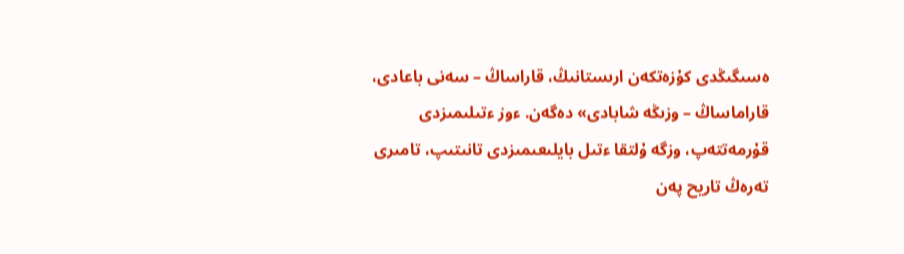ەسىگىڭدى كۇزەتكەن ارىستانىڭ، قاراساڭ – سەنى باعادى، قاراماساڭ – وزىڭە شابادى» دەگەن. ءوز ءتىلىمىزدى قۇرمەتتەپ، وزگە ۇلتقا ءتىل بايلىعىمىزدى تانىتىپ، تامىرى تەرەڭ تاريح پەن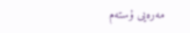مەرەيى ۇستەم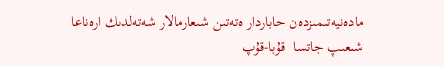مادەنيەتىمىزدەن حاباردار ەتەتىن شىعارمالار شەتەلدىك ارەناعا شىعىپ جاتسا  قۇبا-قۇپ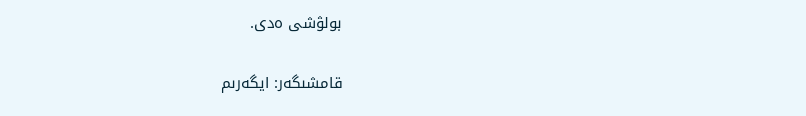بولۋشى ەدى.

قامشىگەر: ايگەرىم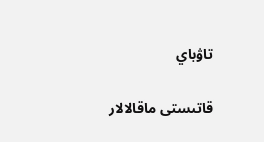تاۋباي

قاتىستى ماقالالار